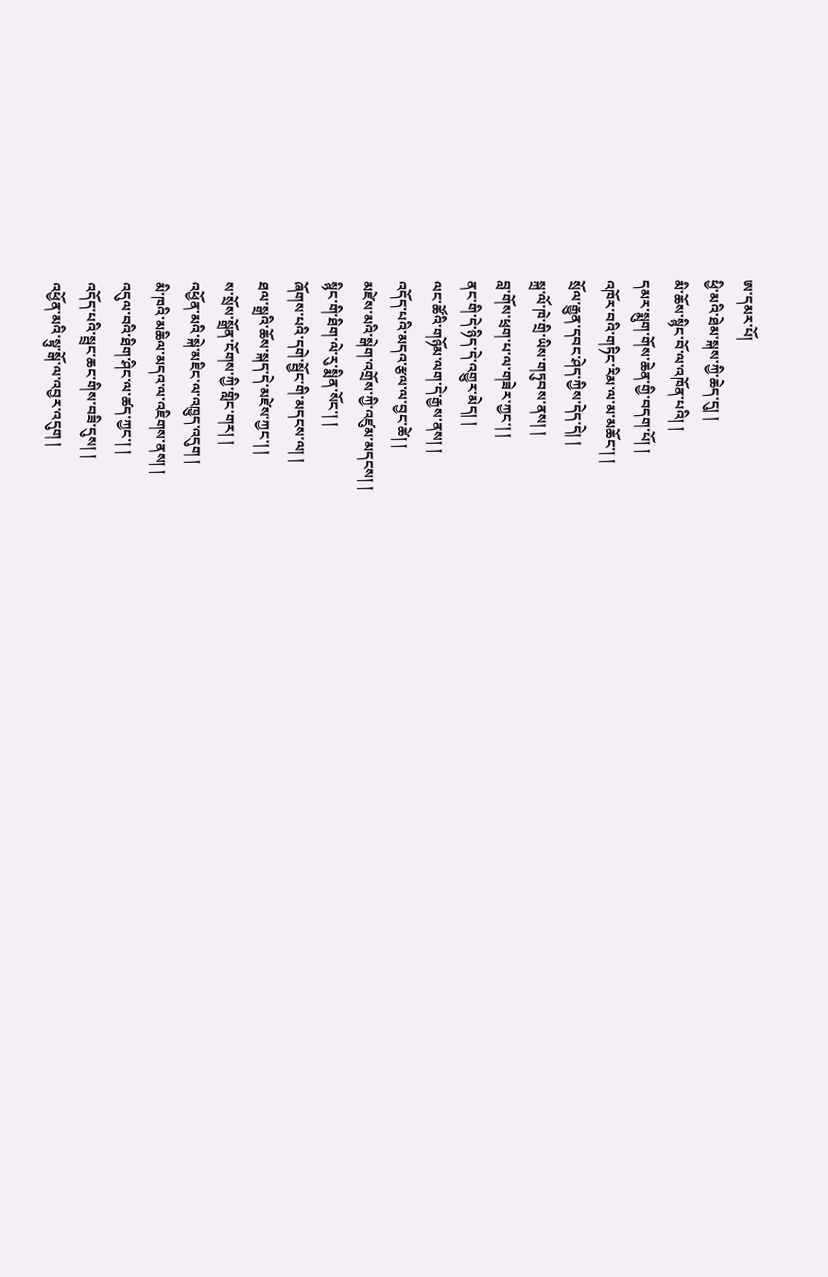ཨ་དམར་པོ།
ཕྱི་མའི་ཐེམ་སྐས་ཀྱི་ཆེད་དུ། །
མི་ཆོས་སྙིང་བོ་ལ་འཁོན་པའི། །
དམར་སྨུག་གོས་ཆེན་གྱི་བདག་པོ། །
འཁོར་བའི་གཏིང་རིམ་ལ་མ་མཆོང་། །
སྲོལ་རྒྱུན་དབང་ཤེད་ཀྱིས་དེད་དེ། །
སྐྲ་ལོ་ཁེ་གྲི་ཡིས་གཏུབས་ནས། །
བླ་གོས་ཕྲག་པ་ལ་གཟེར་ཀྱང་། །
ནང་གི་དེ་ཉིད་དེ་འགྱུར་མེད། །
ལང་ཚོའི་གཉོམ་ལག་དེ་རྒྱས་ནས། །
འདོད་པའི་མདའ་རྩལ་ལ་བྱང་ཚེ། །
མཛེས་མའི་སྒེག་འགྲོས་ཀྱི་འཛུམ་མདངས། །
སྙིང་གི་ཐིག་ལེ་རུ་སྨིན་སོང་། །
ཞོགས་པའི་དགེ་སྦྱོང་གི་མདངས་ལ། །
ཐལ་སྒྲའི་ཆོས་སྐད་དེ་མཛེས་ཀྱང་། །
ས་སྲོས་སྒྲོན་ངོགས་ཀྱི་གླིང་གར། །
འཕྱོན་མའི་སྐེ་མཇིང་ལ་འཁྱུད་འདུག །
མི་ཁའི་མཆིལ་མདའ་ལ་འཇིགས་ནས། །
འདུལ་བའི་ཐིག་ཤིང་ལ་ཚད་ཀྱང་། །
འདོད་པའི་སྦྲང་ཆང་གིས་བཟི་དུས། །
འཕྱོན་མའི་སྟུ་སྒོ་ལ་འབྱར་འདུག །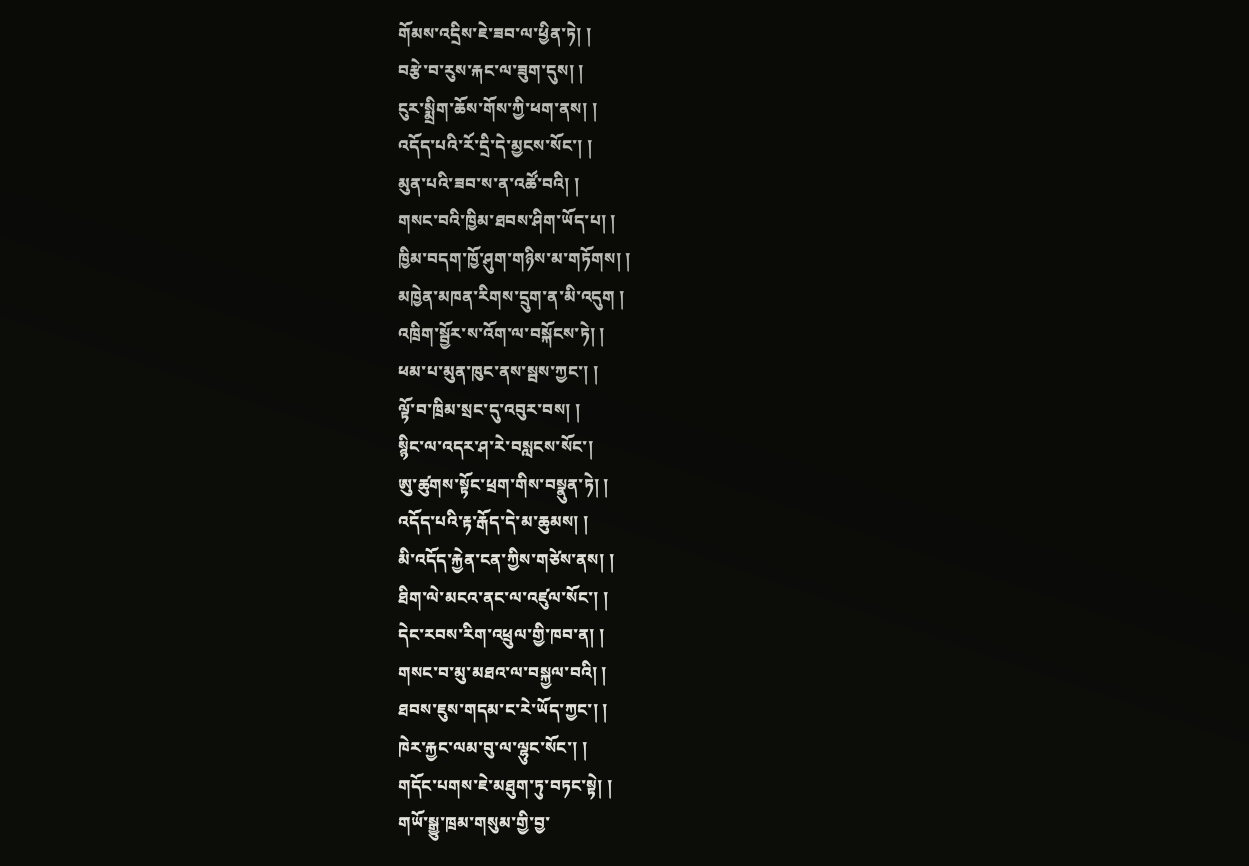གོམས་འདྲིས་ཇེ་ཟབ་ལ་ཕྱིན་ཏེ། །
བརྩེ་བ་རུས་རྐང་ལ་ཟུག་དུས། །
ངུར་སྨྲིག་ཆོས་གོས་ཀྱི་ཕག་ནས། །
འདོད་པའི་རོ་དྲི་དེ་མྱངས་སོང་། །
མུན་པའི་ཟབ་ས་ན་འཚོ་བའི། །
གསང་བའི་ཁྱིམ་ཐབས་ཤིག་ཡོད་པ། །
ཁྱིམ་བདག་ཁྱོ་ཤུག་གཉིས་མ་གཏོགས། །
མཁྱེན་མཁན་རིགས་དྲུག་ན་མི་འདུག །
འཁྲིག་སྦྱོར་ས་འོག་ལ་བསྐོངས་ཏེ། །
ཕམ་པ་མུན་ཁུང་ནས་སྦས་ཀྱང་། །
ལྟོ་བ་ཁྲིམ་སྲང་དུ་འབུར་བས། །
སྙིང་ལ་འདར་ཤ་རེ་བསླངས་སོང་།
ཨུ་ཚུགས་སྟོང་ཕྲག་གིས་བསྣུན་ཏེ། །
འདོད་པའི་རྟ་རྒོད་དེ་མ་ཆུམས། །
མི་འདོད་རྐྱེན་ངན་ཀྱིས་གཙེས་ནས། །
ཐིག་ལེ་མངའ་ནང་ལ་འཛུལ་སོང་། །
དེང་རབས་རིག་འཕྲུལ་གྱི་ཁབ་ན། །
གསང་བ་མུ་མཐའ་ལ་བསྐྱལ་བའི། །
ཐབས་ཇུས་གདམ་ང་རེ་ཡོད་ཀྱང་། །
ཁེར་རྐྱང་ལམ་བུ་ལ་ལྷུང་སོང་། །
གདོང་པགས་ཇེ་མཐུག་ཏུ་བཏང་སྟེ། །
གཡོ་སྒྱུ་ཁྲམ་གསུམ་གྱི་བྱ་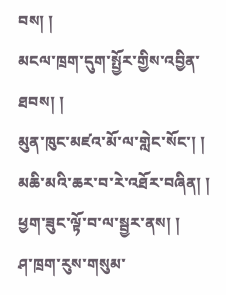བས། །
མངལ་ཁྲག་དུག་སྤྱོར་གྱིས་འབྱིན་ཐབས། །
མུན་ཁུང་མཛའ་མོ་ལ་གླེང་སོང་། །
མཆི་མའི་ཆར་བ་རེ་འཐོར་བཞིན། །
ཕྱག་ཟུང་ལྟོ་བ་ལ་སྦྱར་ནས། །
ཤ་ཁྲག་རུས་གསུམ་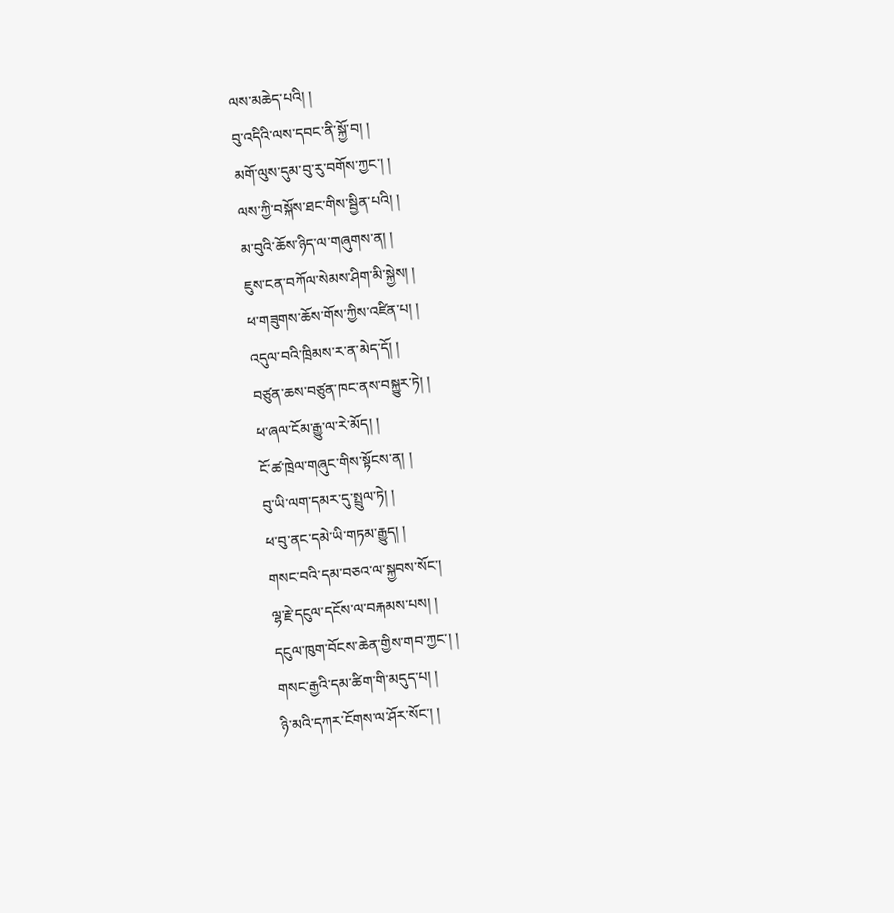ལས་མཆེད་པའི། །
བུ་འདིའི་ལས་དབང་ནི་སྐྱོ་བ། །
མགོ་ལུས་དུམ་བུ་རུ་བགོས་ཀྱང་། །
ལས་ཀྱི་བསྐོས་ཐང་གིས་སྦྱིན་པའི། །
མ་བུའི་ཆོས་ཉིད་ལ་གཞུགས་ན། །
ཇུས་ངན་བཀོལ་སེམས་ཤིག་མི་སྐྱེས། །
ཕ་གཟུགས་ཆོས་གོས་ཀྱིས་འཛིན་པ། །
འདུལ་བའི་ཁྲིམས་ར་ན་མེད་དོ། །
བཙུན་ཆས་བཙུན་ཁང་ནས་བསྐྱུར་ཏེ། །
ཕ་ཞལ་ངོམ་རྒྱུ་ལ་རེ་མོད། །
ངོ་ཚ་ཁྲེལ་གཞུང་གིས་སྟོངས་ན། །
བུ་ཡི་ལག་དམར་དུ་སྤྲུལ་ཏེ། །
ཕ་བུ་ནང་དམེ་ཡི་གཏམ་རྒྱུད། །
གསང་བའི་དམ་བཅའ་ལ་སྐྱབས་སོང་།
ལྷ་རྗེ་དངུལ་དངོས་ལ་བརྐམས་པས། །
དངུལ་ཁུག་བོངས་ཆེན་གྱིས་གབ་ཀྱང་། །
གསང་རྒྱའི་དམ་ཚིག་གི་མདུད་པ། །
ཉི་མའི་དཀར་ངོགས་ལ་ཤོར་སོང་། །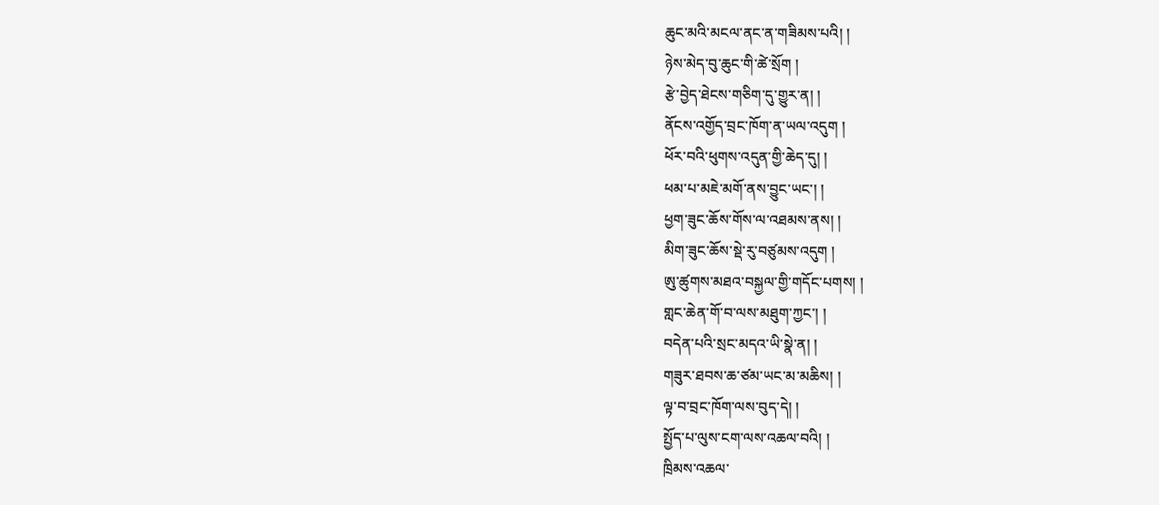ཆུང་མའི་མངལ་ནང་ན་གཟིམས་པའི། །
ཉེས་མེད་བུ་ཆུང་གི་ཚེ་སྲོག །
རྩེ་བྱེད་ཐེངས་གཅིག་དུ་གྱུར་ན། །
ནོངས་འགྱོད་བྲང་ཁོག་ན་ཡལ་འདུག །
ཕོར་བའི་ཕུགས་འདུན་གྱི་ཆེད་དུ། །
ཕམ་པ་མཇེ་མགོ་ནས་བྱུང་ཡང་། །
ཕྱག་ཟུང་ཆོས་གོས་ལ་འཐམས་ནས། །
མིག་ཟུང་ཆོས་སྡེ་རུ་བཙུམས་འདུག །
ཨུ་ཚུགས་མཐའ་བསྐྱལ་གྱི་གདོང་པགས། །
གླང་ཆེན་གོ་བ་ལས་མཐུག་ཀྱང་། །
བདེན་པའི་སྲང་མདའ་ཡི་སྣེ་ན། །
གཟུར་ཐབས་ཆ་ཙམ་ཡང་མ་མཆིས། །
ལྟ་བ་བྲང་ཁོག་ལས་བུད་དེ། །
སྤྱོད་པ་ལུས་ངག་ལས་འཆལ་བའི། །
ཁྲིམས་འཆལ་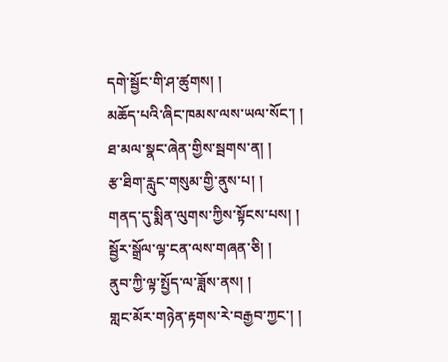དགེ་སྦྱོང་གི་ཤ་ཚུགས། །
མཆོད་པའི་ཞིང་ཁམས་ལས་ཡལ་སོང་། །
ཐ་མལ་སྣང་ཞེན་གྱིས་སྦགས་ན། །
རྩ་ཐིག་རླུང་གསུམ་གྱི་ནུས་པ། །
གནད་དུ་སྨིན་ལུགས་ཀྱིས་སྟོངས་པས། །
སྦྱོར་སྒྲོལ་ལྟ་ངན་ལས་གཞན་ཅི། །
ནུབ་ཀྱི་ལྟ་སྤྱོད་ལ་ཟློས་ནས། །
གླང་མོར་གཉེན་རྟགས་རེ་བརྒྱབ་ཀྱང་། །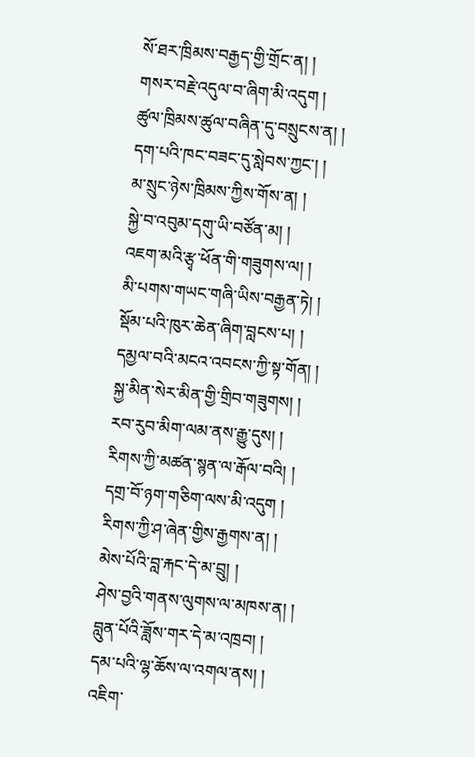སོ་ཐར་ཁྲིམས་བརྒྱད་གྱི་གྲོང་ན། །
གསར་བརྗེ་འདུལ་བ་ཞིག་མི་འདུག །
ཚུལ་ཁྲིམས་ཚུལ་བཞིན་དུ་བསྲུངས་ན། །
དག་པའི་ཁང་བཟང་དུ་སླེབས་ཀྱང་། །
མ་སྲུང་ཉེས་ཁྲིམས་ཀྱིས་གོས་ན། །
སྐྱེ་བ་འབུམ་དགུ་ཡི་བཙོན་མ། །
འཇག་མའི་རྩྭ་ཕོན་གི་གཟུགས་ལ། །
མི་པགས་གཡང་གཞི་ཡིས་བརྒྱན་ཏེ། །
སྡོམ་པའི་ཁུར་ཆེན་ཞིག་བླངས་པ། །
དམྱལ་བའི་མངའ་འབངས་ཀྱི་སྟ་གོན། །
སྐྱ་མིན་སེར་མིན་གྱི་གྲིབ་གཟུགས། །
རབ་རུབ་མིག་ལམ་ནས་རྒྱུ་དུས། །
རིགས་ཀྱི་མཚན་སྙན་ལ་རྒོལ་བའི། །
དགྲ་བོ་ཉག་གཅིག་ལས་མི་འདུག །
རིགས་ཀྱི་ཤ་ཞེན་གྱིས་རྒྱགས་ན། །
མེས་པོའི་བླ་རྐང་དེ་མ་བྲུ། །
ཤེས་བྱའི་གནས་ལུགས་ལ་མཁས་ན། །
བླུན་པོའི་ཟློས་གར་དེ་མ་འཁྲབ། །
དམ་པའི་ལྷ་ཆོས་ལ་འགལ་ནས། །
འཇིག་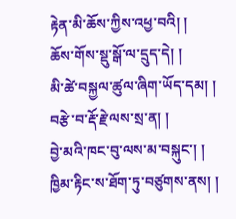རྟེན་མི་ཆོས་ཀྱིས་འཕྱ་བའི། །
ཆོས་གོས་སྡུ་སྒོ་ལ་དྲུད་དེ། །
མི་ཚེ་བསྐྱལ་ཚུལ་ཞིག་ཡོད་དམ། །
བརྩེ་བ་རྡོ་རྗེ་ལས་སྲ་ན། །
བྱེ་མའི་ཁང་བུ་ལས་མ་བསྐུང་། །
ཁྱིམ་རྟིང་ས་ཐོག་ཏུ་བཙུགས་ནས། །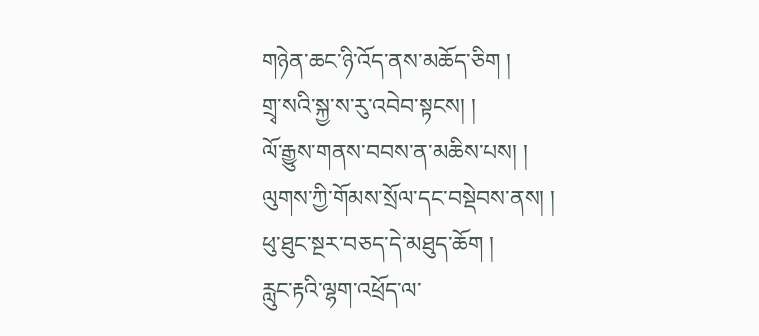གཉེན་ཆང་ཉི་འོད་ནས་མཆོད་ཅིག །
གྲྭ་སའི་སྐྱ་ས་རུ་འབེབ་སྟངས། །
ལོ་རྒྱུས་གནས་བབས་ན་མཆིས་པས། །
ལུགས་ཀྱི་གོམས་སྲོལ་དང་བསྡེབས་ནས། །
ཕུ་ཐུང་སྔར་བཅད་དེ་མཐུད་ཆོག །
རླུང་རྟའི་ལྷག་འཕྲོད་ལ་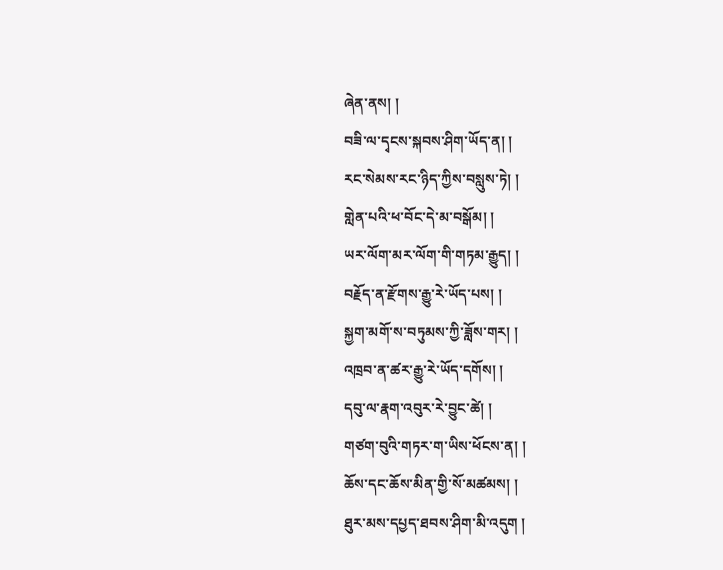ཞེན་ནས། །
བཟི་ལ་དྭངས་སྐབས་ཤིག་ཡོད་ན། །
རང་སེམས་རང་ཉིད་ཀྱིས་བསླུས་ཏེ། །
གླེན་པའི་ཕ་བོང་དེ་མ་བསྒོམ། །
ཡར་ལོག་མར་ལོག་གི་གཏམ་རྒྱུད། །
བརྗོད་ན་རྫོགས་རྒྱུ་རེ་ཡོད་པས། །
སྐྱག་མགོ་ས་བཏུམས་ཀྱི་ཟློས་གར། །
འཁྲབ་ན་ཚར་རྒྱུ་རེ་ཡོད་དགོས། །
དབུ་ལ་རྣག་འབུར་རེ་བྱུང་ཚེ། །
གཙག་བུའི་གཏར་ག་ཡིས་ཕོངས་ན། །
ཆོས་དང་ཆོས་མིན་གྱི་སོ་མཚམས། །
ཐུར་མས་དཔྱད་ཐབས་ཤིག་མི་འདུག །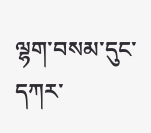ལྷག་བསམ་དུང་དཀར་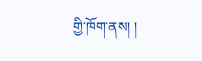གྱི་ཁོག་ནས། །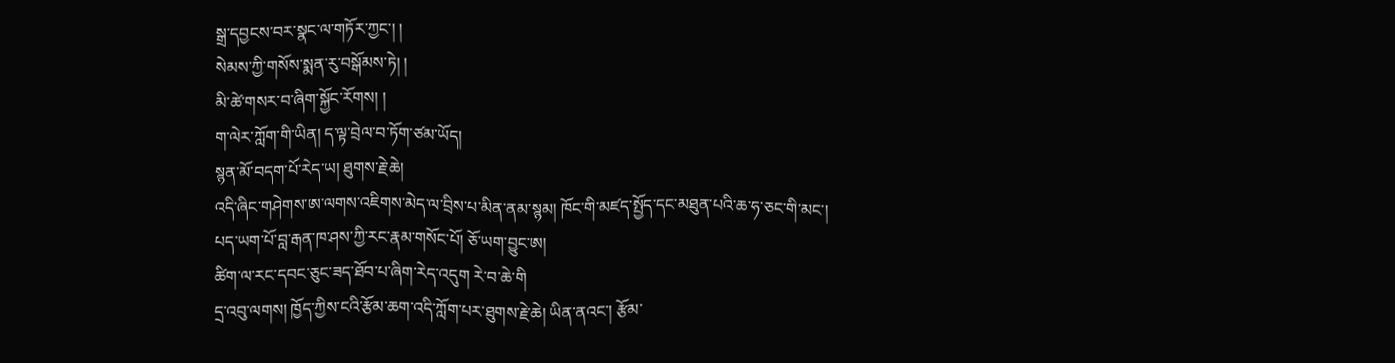སྒྲ་དབྱངས་བར་སྣང་ལ་གཏོར་ཀྱང་། །
སེམས་ཀྱི་གསོས་སྨན་རུ་བསྒོམས་ཏེ། །
མི་ཚེ་གསར་བ་ཞིག་སྐྱོང་རོགས། །
ག་ལེར་ཀློག་གི་ཡིན། ད་ལྟ་བྲེལ་བ་ཏོག་ཙམ་ཡོད།
སྙན་མོ་བདག་པོ་རེད་ཡ། ཐུགས་རྗེ་ཆེ།
འདི་ཞིང་གཤེགས་ཨ་ལགས་འཇིགས་མེད་ལ་བྲིས་པ་མིན་ནམ་སྙམ། ཁོང་གི་མཛད་སྤྱོད་དང་མཐུན་པའི་ཆ་ཧ་ཅང་གི་མང་།
པད་ཡག་པོ་བླ་རྒན་ཁ་ཤས་ཀྱི་རང་རྣམ་གསོང་པོ། ཅོ་ཡག་བྱུང་ཨ།
ཚིག་ལ་རང་དབང་ཅུང་ཟད་ཐོབ་པ་ཞིག་རེད་འདུག རེ་བ་ཆེ་གི
དྲ་འབུ་ལགས། ཁྱོད་ཀྱིས་ངའི་རྩོམ་ཆག་འདི་ཀློག་པར་ཐུགས་རྗེ་ཆེ། ཡིན་ནའང་། རྩོམ་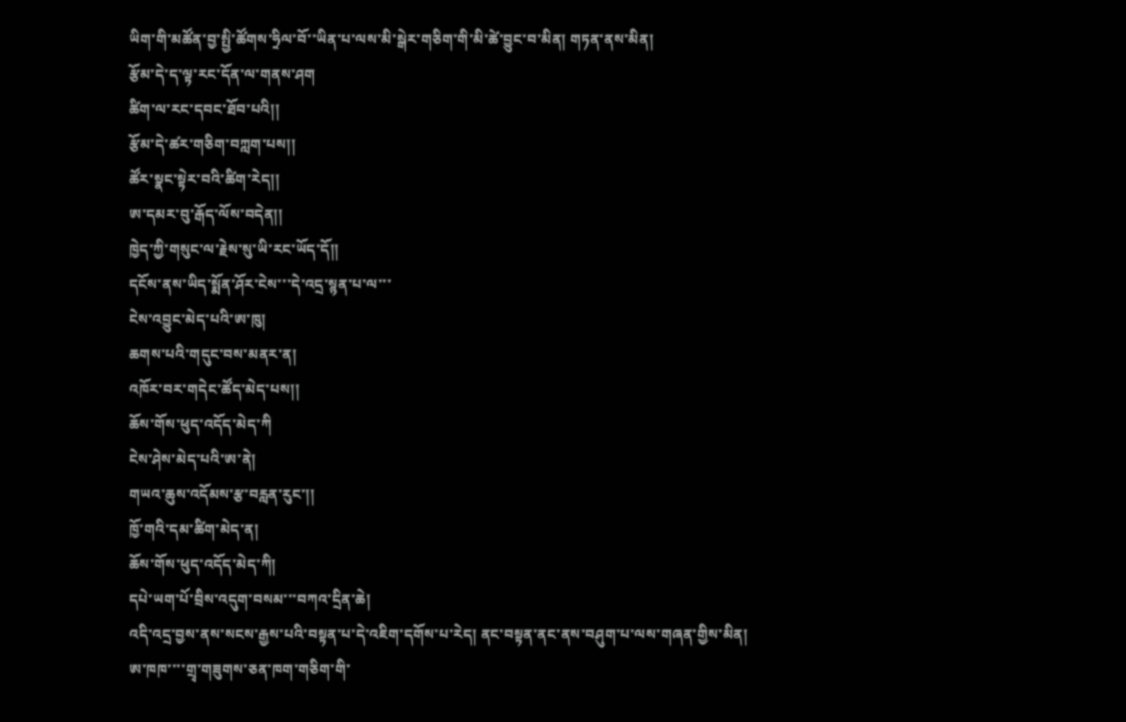ཡིག་གི་མཚོན་བྱ་སྤྱི་ཚོགས་ཧྲིལ་བོ་་ཡིན་པ་ལས་མི་སྒེར་གཅིག་གི་མི་ཚེ་བྱུང་བ་མིན། གཏན་ནས་མིན།
རྩོམ་དེ་ད་ལྟ་རང་དོན་ལ་གནས་ཤག
ཚིག་ལ་རང་དབང་ཐོབ་པའི།།
རྩོམ་དེ་ཚར་གཅིག་བཀླག་པས།།
ཚོར་སྣང་སྟེར་བའི་ཚིག་རེད།།
ཨ་དམར་བུ་རྒོད་ལོས་བདེན།།
ཁྱེད་ཀྱི་གསུང་ལ་རྗེས་སུ་ཡི་རང་ཡོད་དོ།།
དངོས་ནས་ཡིད་སྨོན་ཤོར་ངེས་་་དེ་འདྲ་སྙན་པ་ལ་་་
ངེས་འབྱུང་མེད་པའི་ཨ་ཁུ།
ཆགས་པའི་གདུང་བས་མནར་ན།
འཁོར་བར་གདེང་ཚོད་མེད་པས།།
ཆོས་གོས་ཕུད་འདོད་མེད་ཀི
ངེས་ཤེས་མེད་པའི་ཨ་ནེ།
གཡའ་ཆུས་འདོམས་རྩ་བརླན་རུང་།།
ཁྱོ་གའི་དམ་ཚིག་མེད་ན།
ཆོས་གོས་ཕུད་འདོད་མེད་ཀི།
དཔེ་ཡག་པོ་བྲིས་འདུག་བསམ་་་བཀའ་དྲིན་ཆེ།
འདི་འདྲ་བྱས་ནས་སངས་རྒྱས་པའི་བསྟན་པ་དེ་འཇིག་དགོས་པ་རེད། ནང་བསྟན་ནང་ནས་བཤུག་པ་ལས་གཞན་གྱིས་མིན།
ཨ་ཁཁ་་་་གྲྭ་གཟུགས་ཅན་ཁག་གཅིག་གི་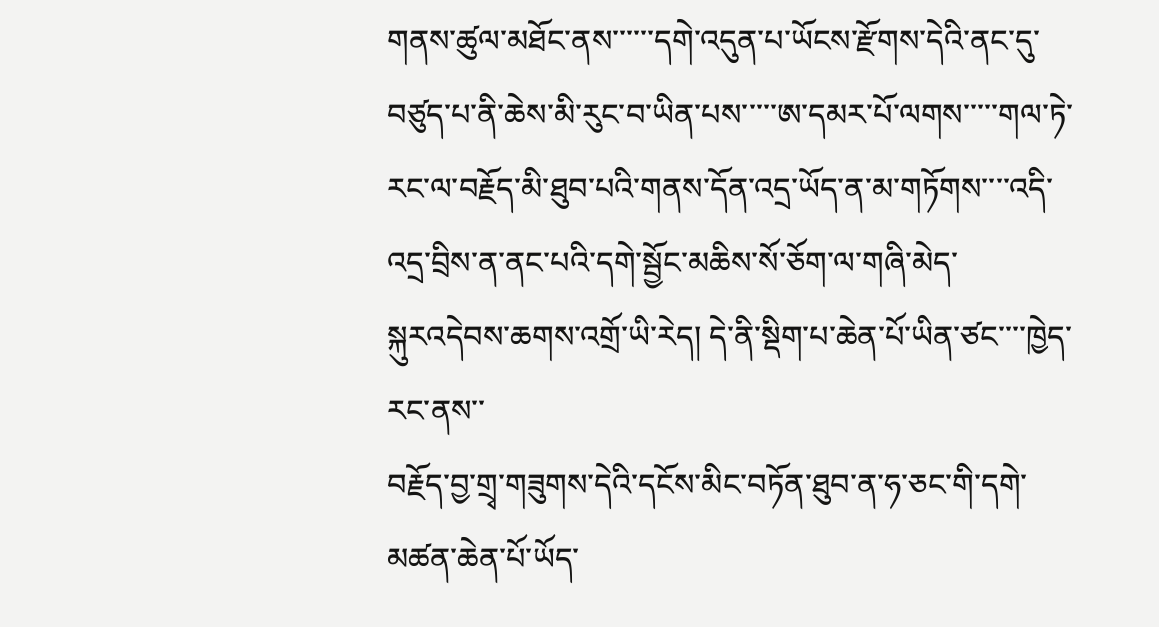གནས་ཚུལ་མཐོང་ནས་་་་་་དགེ་འདུན་པ་ཡོངས་རྫོགས་དེའི་ནང་དུ་བཙུད་པ་ནི་ཆེས་མི་རུང་བ་ཡིན་པས་་་་་ཨ་དམར་པོ་ལགས་་་་་གལ་ཏེ་རང་ལ་བརྗོད་མི་ཐུབ་པའི་གནས་དོན་འདྲ་ཡོད་ན་མ་གཏོགས་་་་འདི་འདྲ་བྲིས་ན་ནང་པའི་དགེ་སྦྱོང་མཆིས་སོ་ཅོག་ལ་གཞི་མེད་སྐུརའདེབས་ཆགས་འགྲོ་ཡི་རེད། དེ་ནི་སྡིག་པ་ཆེན་པོ་ཡིན་ཙང་་་་ཁྱེད་རང་ནས་་
བརྗོད་བྱ་གྲྭ་གཟུགས་དེའི་དངོས་མིང་བཏོན་ཐུབ་ན་ཧ་ཅང་གི་དགེ་མཚན་ཆེན་པོ་ཡོད་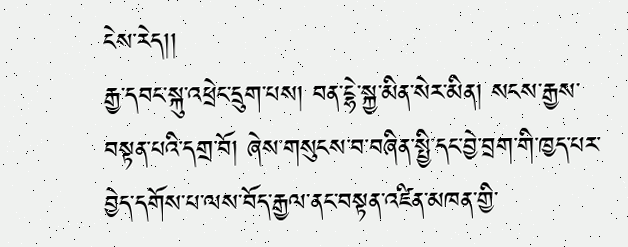ངེས་རེད།།
རྒྱ་དབང་སྐུ་འཕྲེང་དྲུག་པས། བན་ངྷེ་སྐྱ་མིན་སེར་མིན། སངས་རྒྱས་བསྟན་པའི་དགྲ་བོ། ཞེས་གསུངས་བ་བཞིན་སྤྱི་དང་བྱེ་བྲག་གི་ཁྱད་པར་བྱེད་དགོས་པ་ལས་བོད་རྒྱལ་ནང་བསྟན་འཛིན་མཁན་གྱི་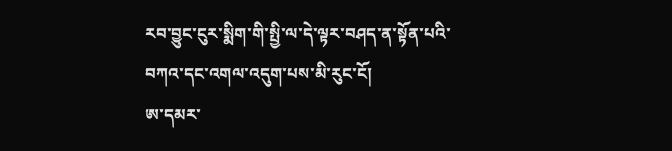རབ་བྱུང་ངུར་སྨིག་གི་སྤྱི་ལ་དེ་ལྟར་བཤད་ན་སྟོན་པའི་བཀའ་དང་འགལ་འདུག་པས་མི་རུང་ངོ།
ཨ་དམར་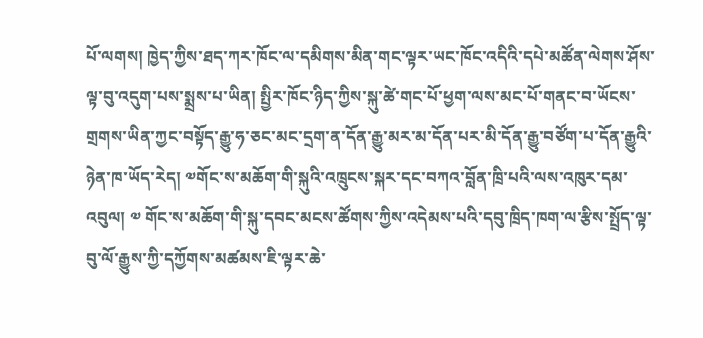པོ་ལགས། ཁྱེད་ཀྱིས་ཐད་ཀར་ཁོང་ལ་དམིགས་མིན་གང་ལྟར་ཡང་ཁོང་འདིའི་དཔེ་མཚོན་ལེགས་ཤོས་ལྟ་བུ་འདུག་པས་སྨྲས་པ་ཡིན། སྤྱིར་ཁོང་ཉིད་ཀྱིས་སྐུ་ཚེ་གང་པོ་ཕྱག་ལས་མང་པོ་གནང་བ་ཡོངས་གྲགས་ཡིན་ཀྱང་བསྟོད་རྒྱུ་ཧ་ཅང་མང་དྲག་ན་དོན་རྒྱུ་མར་མ་དོན་པར་མི་དོན་རྒྱུ་བཙོག་པ་དོན་རྒྱུའི་ཉེན་ཁ་ཡོད་རེད། ༧གོང་ས་མཆོག་གི་སྐུའི་འཁྲུངས་སྐར་དང་བཀའ་བློན་ཁྲི་པའི་ལས་འཁུར་དམ་འབུལ། ༧ གོང་ས་མཆོག་གི་སྐུ་དབང་མངས་ཚོགས་ཀྱིས་འདེམས་པའི་དབུ་ཁྲིད་ཁག་ལ་རྩིས་སྤྲོད་ལྟ་བུ་ལོ་རྒྱུས་ཀྱི་དཀྱོགས་མཚམས་ཇི་ལྟར་ཆེ་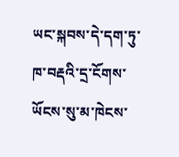ཡང་སྐབས་དེ་དག་ཏུ་ཁ་བརྡའི་དྲ་ངོགས་ཡོངས་སུ་མ་ཁེངས་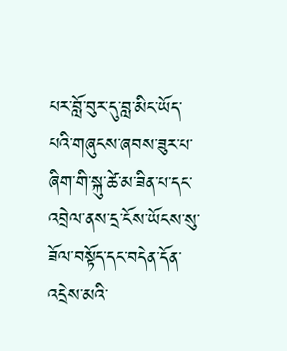པར་བློ་བུར་དུ་བླ་མིང་ཡོད་པའི་གཞུངས་ཞབས་ཟུར་པ་ཞིག་གི་སྐུ་ཚེ་མ་ཟིན་པ་དང་འབྲེལ་ནས་དྲ་ངོས་ཡོངས་སུ་ཟོལ་བསྟོད་དང་བདེན་དོན་འདྲེས་མའི་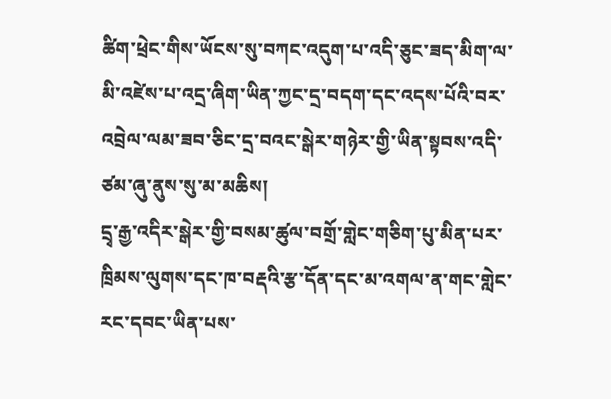ཚིག་ཕྲེང་གིས་ཡོངས་སུ་བཀང་འདུག་པ་འདི་ཅུང་ཟད་མིག་ལ་མི་འཛེས་པ་འདྲ་ཞིག་ཡིན་ཀྱང་དྲ་བདག་དང་འདས་པོའི་བར་འབྲེལ་ལམ་ཟབ་ཅིང་དྲ་བའང་སྒེར་གཉེར་གྱི་ཡིན་སྟབས་འདི་ཙམ་ཞུ་ནུས་སུ་མ་མཆིས།
དྲྭ་རྒྱ་འདིར་སྒེར་གྱི་བསམ་ཚུལ་བགྲོ་གླེང་གཅིག་པུ་མིན་པར་ཁྲིམས་ལུགས་དང་ཁ་བརྡའི་རྩ་དོན་དང་མ་འགལ་ན་གང་གླེང་རང་དབང་ཡིན་པས་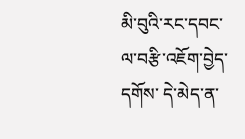མི་བུའི་རང་དབང་ལ་བརྩི་འཇོག་བྱེད་དགོས་ དེ་མེད་ན་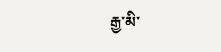རྒྱ་མི་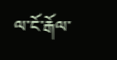ལ་ངོ་རྒོལ་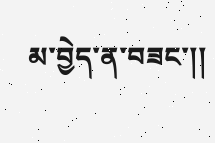མ་བྱེད་ན་བཟང་།།